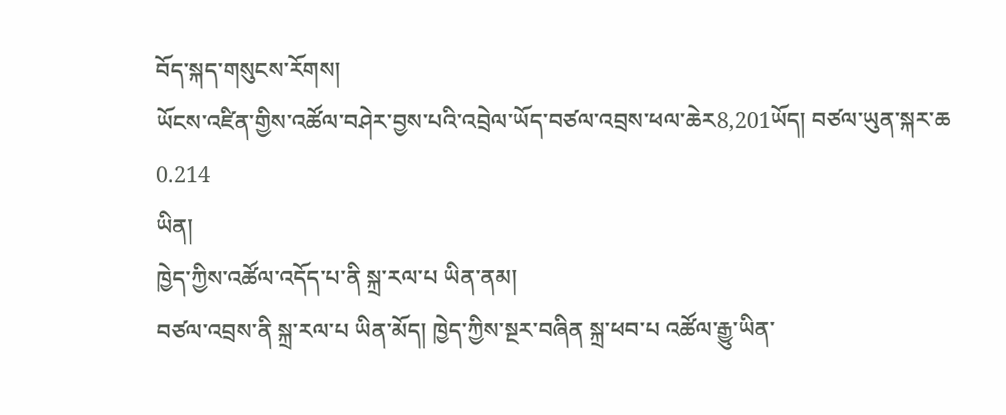བོད་སྐད་གསུངས་རོགས།
ཡོངས་འཛིན་གྱིས་འཚོལ་བཤེར་བྱས་པའི་འབྲེལ་ཡོད་བཙལ་འབྲས་ཕལ་ཆེར8,201ཡོད། བཙལ་ཡུན་སྐར་ཆ 0.214
ཡིན།
ཁྱེད་ཀྱིས་འཚོལ་འདོད་པ་ནི སྐྲ་རལ་པ ཡིན་ནམ།
བཙལ་འབྲས་ནི སྐྲ་རལ་པ ཡིན་མོད། ཁྱེད་ཀྱིས་སྔར་བཞིན སྐྲ་ཕབ་པ འཚོལ་རྒྱུ་ཡིན་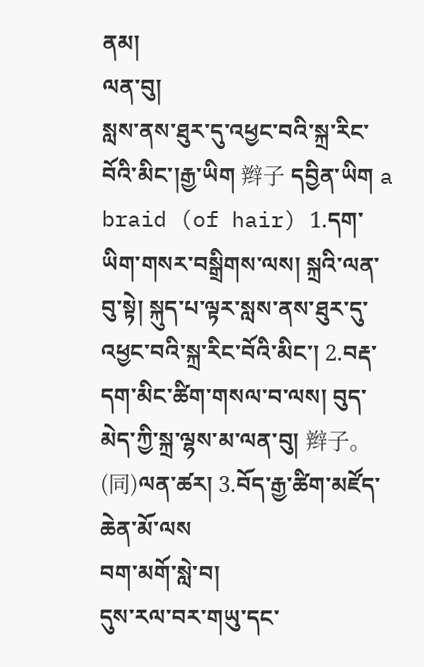ནམ།
ལན་བུ།
སླས་ནས་ཐུར་དུ་འཕྱང་བའི་སྐྲ་རིང་བོའི་མིང་།རྒྱ་ཡིག 辫子 དབྱིན་ཡིག a braid (of hair) 1.དག་ཡིག་གསར་བསྒྲིགས་ལས། སྐྲའི་ལན་བུ་སྟེ། སྐུད་པ་ལྟར་སླས་ནས་ཐུར་དུ་འཕྱང་བའི་སྐྲ་རིང་བོའི་མིང་། 2.བརྡ་དག་མིང་ཚིག་གསལ་བ་ལས། བུད་མེད་ཀྱི་སྐྲ་ལྷས་མ་ལན་བུ། 辫子。(同)ལན་ཚར། 3.བོད་རྒྱ་ཚིག་མཛོད་ཆེན་མོ་ལས
བག་མགོ་སླེ་བ།
དུས་རལ་བར་གཡུ་དང་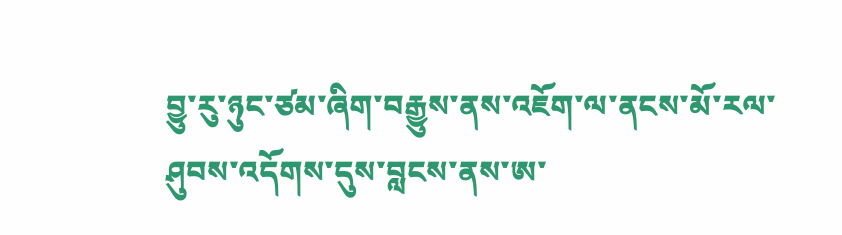བྱུ་རུ་ཉུང་ཙམ་ཞིག་བརྒྱུས་ནས་འཇོག་ལ་ནངས་མོ་རལ་ཤུབས་འདོགས་དུས་བླངས་ནས་ཨ་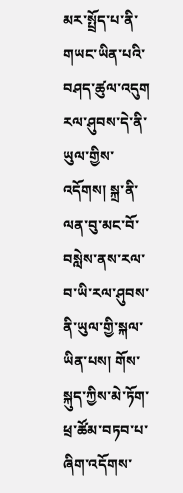མར་སྤྲོད་པ་ནི་གཡང་ཡིན་པའི་བཤད་ཚུལ་འདུག རལ་ཤུབས་དེ་ནི་ཡུལ་གྱིས་འདོགས། སྐྲ་ནི་ལན་བུ་མང་བོ་བསླེས་ནས་རལ་བ་ཡི་རལ་ཤུབས་ནི་ཡུལ་གྱི་སྐལ་ཡིན་པས། གོས་སྐུད་ཀྱིས་མེ་ཏོག་ཕྲ་ཚོམ་བཏབ་པ་ཞིག་འདོགས་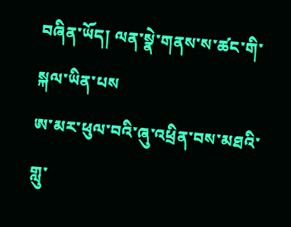བཞིན་ཡོད། ལན་སྣེ་གནས་ས་ཚང་གི་སྐལ་ཡིན་པས
ཨ་མར་ཕུལ་བའི་ཞུ་འཕྲིན་བས་མཐའི་གླུ་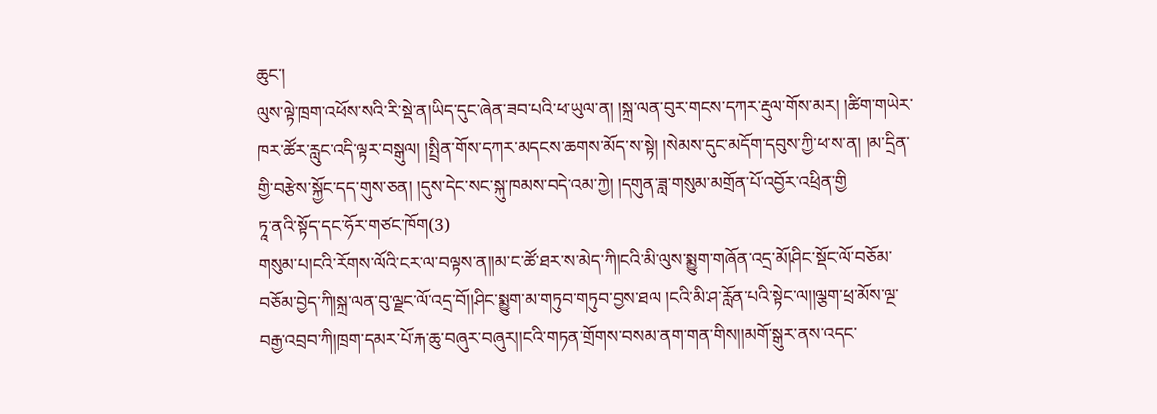ཆུང་།
ལུས་ལྟེ་ཁྲག་འཕོས་སའི་རི་སྡེ་ན།ཡིད་དུང་ཞེན་ཟབ་པའི་ཕ་ཡུལ་ན། །སྐྲ་ལན་བུར་གངས་དཀར་རྡུལ་གོས་མར། །ཚིག་གཡེར་ཁར་ཚོར་རླུང་འདི་ལྟར་བསྒུལ། །སྤྲིན་གོས་དཀར་མདངས་ཆགས་མོད་ས་སྟེ། །སེམས་དུང་མདོག་དབུས་ཀྱི་ཕ་ས་ན། །མ་དྲིན་གྱི་བརྩེས་སྐྱོང་དད་གུས་ཅན། །དུས་དེང་སང་སྐུ་ཁམས་བདེ་འམ་ཀྱེ། །དགུན་ཟླ་གསུམ་མགྲོན་པོ་འབྱོར་འཕྲིན་གྱི
ཏཱ་ནའི་སྟོད་དང་ཧོར་གཙང་ཁོག(3)
གསུམ་པ།ངའི་རོགས་ལོའི་ངར་ལ་བལྟས་ན།།མ་ང་ཚོ་ཐར་ས་མེད་ཀི།ངའི་མི་ལུས་སྨྱུག་གཞོན་འདྲ་མོ།ཤིང་སྡོང་ལོ་བཅོམ་བཅོམ་བྱེད་ཀི།སྐྲ་ལན་བུ་ལྗང་ལོ་འདྲ་བོ།།ཤིང་སྨྱུག་མ་གཏུབ་གཏུབ་བྱས་ཐལ །ངའི་མི་ཤ་རློན་པའི་སྟེང་ལ།།ལྕག་ཕྲ་མོས་ལྔ་བརྒྱ་འབྲབ་ཀི།ཁྲག་དམར་པོ་རྐ་ཆུ་བཞུར་བཞུར།།ངའི་གཏན་གྲོགས་བསམ་ནག་གན་གིས།།མགོ་སྒུར་ནས་འདང་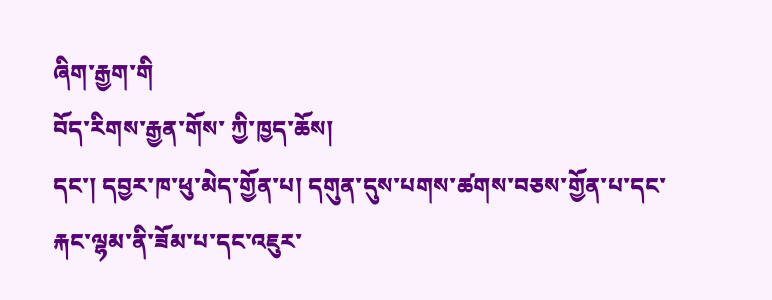ཞིག་རྒྱག་གི
བོད་རིགས་རྒྱན་གོས་ ཀྱི་ཁྱད་ཆོས།
དང་། དབྱར་ཁ་ཕུ་མེད་གྱོན་པ། དགུན་དུས་པགས་ཚགས་བཅས་གྱོན་པ་དང་རྐང་ལྷམ་ནི་ཟོམ་པ་དང་འཇུར་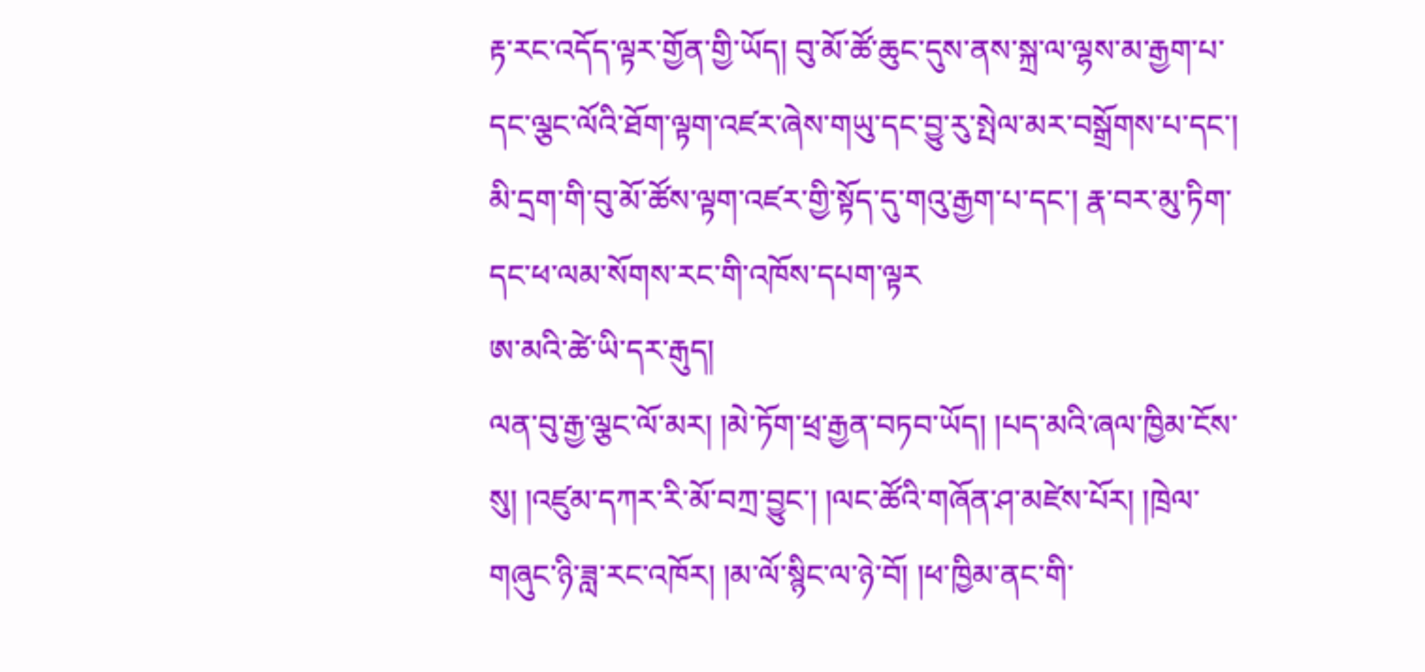རྟ་རང་འདོད་ལྟར་གྱོན་གྱི་ཡོད། བུ་མོ་ཚོ་ཆུང་དུས་ནས་སྐྲ་ལ་ལྷས་མ་རྒྱག་པ་དང་ལྕང་ལོའི་ཐོག་ལྟག་འཛར་ཞེས་གཡུ་དང་བྱུ་རུ་སྤེལ་མར་བསྒྲོགས་པ་དང་། མི་དྲག་གི་བུ་མོ་ཚོས་ལྟག་འཛར་གྱི་སྟོད་དུ་གའུ་རྒྱག་པ་དང་། རྣ་བར་མུ་ཏིག་དང་ཕ་ལམ་སོགས་རང་གི་འཁོས་དཔག་ལྟར
ཨ་མའི་ཚེ་ཡི་དར་རྒུད།
ལན་བུ་རྒྱ་ལྕང་ལོ་མར། །མེ་ཏོག་ཕྲ་རྒྱན་བཏབ་ཡོད། །པད་མའི་ཞལ་ཁྱིམ་ངོས་སུ། །འཛུམ་དཀར་རི་མོ་བཀྲ་བྱུང་། །ལང་ཚོའི་གཞོན་ཤ་མཛེས་པོར། །ཁྲེལ་གཞུང་ཉི་ཟླ་རང་འཁོར། །མ་ལོ་སྙིང་ལ་ཉེ་བོ། །ཕ་ཁྱིམ་ནང་གི་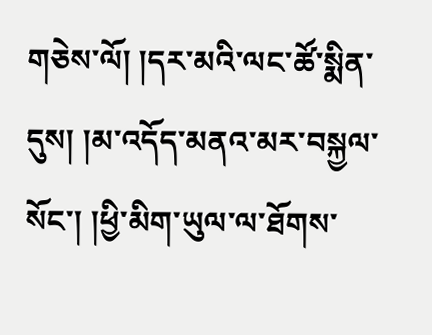གཅེས་ལོ། །དར་མའི་ལང་ཚོ་སྨིན་དུས། །མ་འདོད་མནའ་མར་བསྐྱལ་སོང་། །ཕྱི་མིག་ཡུལ་ལ་ཐོགས་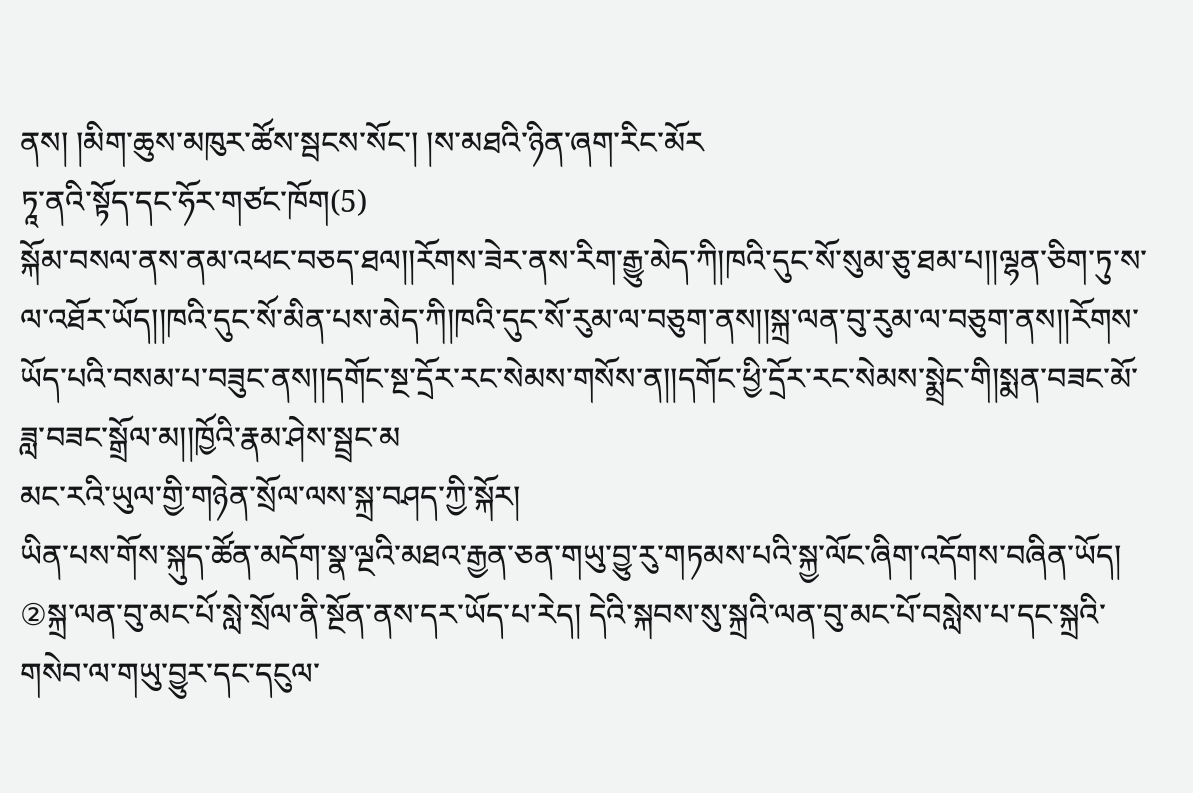ནས། །མིག་ཆུས་མཁུར་ཚོས་སྦངས་སོང་། །ས་མཐའི་ཉིན་ཞག་རིང་མོར
ཏཱ་ནའི་སྟོད་དང་ཧོར་གཙང་ཁོག(5)
སྐོམ་བསལ་ནས་ནམ་འཕང་བཅད་ཐལ།།རོགས་ཟེར་ནས་རིག་རྒྱུ་མེད་ཀི།ཁའི་དུང་སོ་སུམ་ཅུ་ཐམ་པ།།ལྷན་ཅིག་ཏུ་ས་ལ་འཐོར་ཡོད།།ཁའི་དུང་སོ་མིན་པས་མེད་ཀི།ཁའི་དུང་སོ་རུམ་ལ་བཅུག་ནས།།སྐྲ་ལན་བུ་རུམ་ལ་བཅུག་ནས།།རོགས་ཡོད་པའི་བསམ་པ་བཟུང་ནས།།དགོང་སྔ་དྲོར་རང་སེམས་གསོས་ན།།དགོང་ཕྱི་དྲོར་རང་སེམས་སྨྲེང་གི།སྨན་བཟང་མོ་ཟླ་བཟང་སྒྲོལ་མ།།ཁྱོའི་རྣམ་ཤེས་སྦྲང་མ
མང་རའི་ཡུལ་གྱི་གཉེན་སྲོལ་ལས་སྐྲ་བཤད་ཀྱི་སྐོར།
ཡིན་པས་གོས་སྐུད་ཚོན་མདོག་སྣ་ལྔའི་མཐའ་རྒྱན་ཅན་གཡུ་བྱུ་རུ་གཏམས་པའི་སྐྱ་ལོང་ཞིག་འདོགས་བཞིན་ཡོད། ②སྐྲ་ལན་བུ་མང་པོ་སླེ་སྲོལ་ནི་སྔོན་ནས་དར་ཡོད་པ་རེད། དེའི་སྐབས་སུ་སྐྲའི་ལན་བུ་མང་པོ་བསླེས་པ་དང་སྐྲའི་གསེབ་ལ་གཡུ་བྱུར་དང་དངུལ་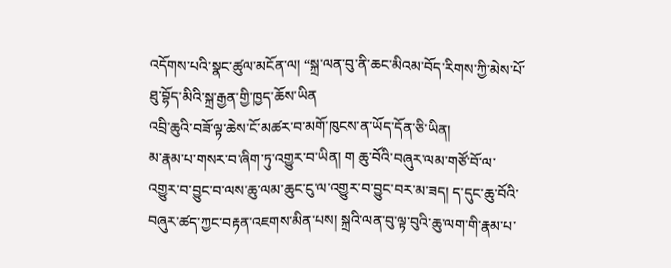འདོགས་པའི་སྣང་ཚུལ་མངོན་ལ། “སྐྲ་ལན་བུ་ནི་ཆང་མིའམ་བོད་རིགས་ཀྱི་མེས་པོ་ཐུ་བྷོད་མིའི་སྐྲ་རྒྱན་གྱི་ཁྱད་ཆོས་ཡིན
འབྲི་ཆུའི་བཟོ་ལྟ་ཆེས་ངོ་མཚར་བ་མགོ་ཁུངས་ན་ཡོད་དོན་ཅི་ཡིན།
མ་རྣམ་པ་གསར་བ་ཞིག་ཏུ་འགྱུར་བ་ཡིན། ག ཆུ་བོའི་བཞུར་ལམ་གཙོ་བོ་ལ་འགྱུར་བ་བྱུང་བ་ལས་ཆུ་ལམ་ཆུང་ངུ་ལ་འགྱུར་བ་བྱུང་བར་མ་ཟད། ད་དུང་ཆུ་བོའི་བཞུར་ཚད་ཀྱང་བརྟན་འཇགས་མིན་པས། སྐྲའི་ལན་བུ་ལྟ་བུའི་ཆུ་ལག་གི་རྣམ་པ་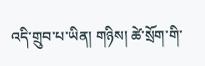འདི་གྲུབ་པ་ཡིན། གཉིས། ཚེ་སྲོག་གི་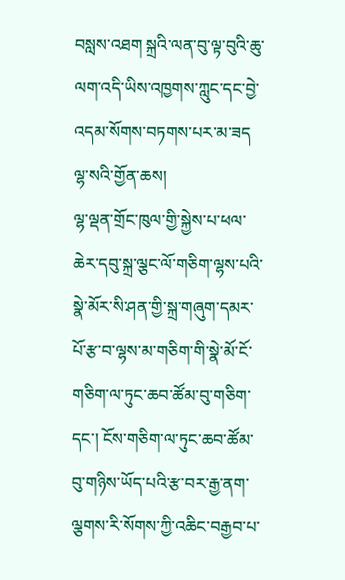བསླས་འཐག སྐྲའི་ལན་བུ་ལྟ་བུའི་ཆུ་ལག་འདི་ཡིས་འཁྱགས་ཀླུང་དང་བྱེ་འདམ་སོགས་བཏགས་པར་མ་ཟད
ལྷ་སའི་གྱོན་ཆས།
ལྷ་ལྡན་གྲོང་ཁུལ་གྱི་སྐྱེས་པ་ཕལ་ཆེར་དབུ་སྐྲ་ལྕང་ལོ་གཅིག་ལྷས་པའི་སྣེ་མོར་སི་ཤན་གྱི་སྐྲ་གཞུག་དམར་པོ་རྩ་བ་ལྷས་མ་གཅིག་གི་སྣེ་མོ་ངོ་གཅིག་ལ་ཏུང་ཆབ་ཚོམ་བུ་གཅིག་དང་། ངོས་གཅིག་ལ་ཏུང་ཆབ་ཚོམ་བུ་གཉིས་ཡོད་པའི་རྩ་བར་རྒྱ་ནག་ལྕགས་རི་སོགས་ཀྱི་འཆིང་བརྒྱབ་པ་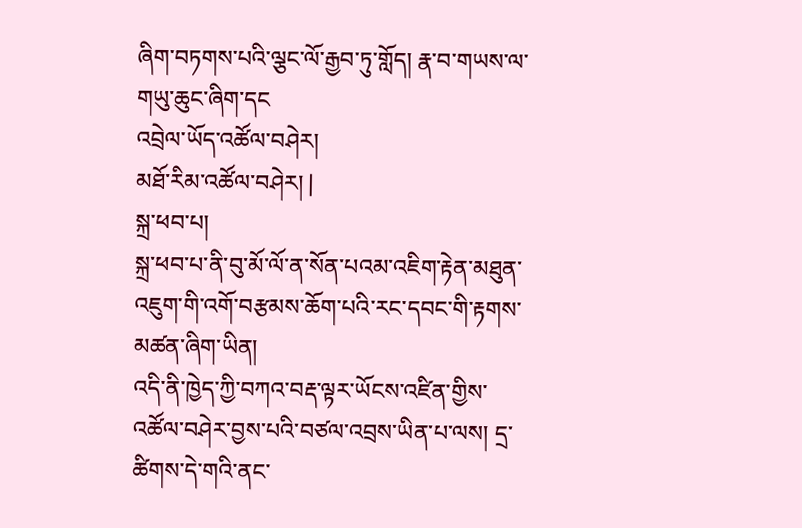ཞིག་བཏགས་པའི་ལྕང་ལོ་རྒྱབ་ཏུ་གློད། རྣ་བ་གཡས་ལ་གཡུ་ཆུང་ཞིག་དང
འབྲེལ་ཡོད་འཚོལ་བཤེར།
མཐོ་རིམ་འཚོལ་བཤེར། |
སྐྲ་ཕབ་པ།
སྐྲ་ཕབ་པ་ནི་བུ་མོ་ལོ་ན་སོན་པའམ་འཇིག་རྟེན་མཐུན་འཇུག་གི་འགོ་བརྩམས་ཆོག་པའི་རང་དབང་གི་རྟགས་མཚན་ཞིག་ཡིན།
འདི་ནི་ཁྱེད་ཀྱི་བཀའ་བརྡ་ལྟར་ཡོངས་འཛིན་གྱིས་འཚོལ་བཤེར་བྱས་པའི་བཙལ་འབྲས་ཡིན་པ་ལས། དྲ་ཚིགས་དེ་གའི་ནང་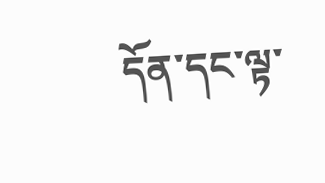དོན་དང་ལྟ་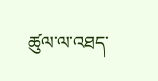ཚུལ་ལ་འཐད་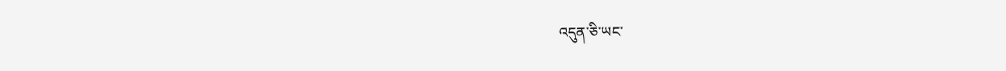འདུན་ཅི་ཡང་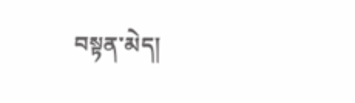བསྟན་མེད།